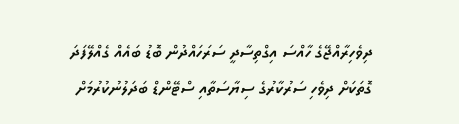ދިވެހިރާއްޖޭގެ ހާއްސަ އިގްތިސާދީ ސަރަހައްދުން ބޮޑު ބައެއް ގެއްލޭފަދަ ގޮތަކަށް ދިވެހި ސަރުކާރުގެ ސިޔާސަތާއި ސްޓޭންޑް ބަދަލުނުކުރުމަށް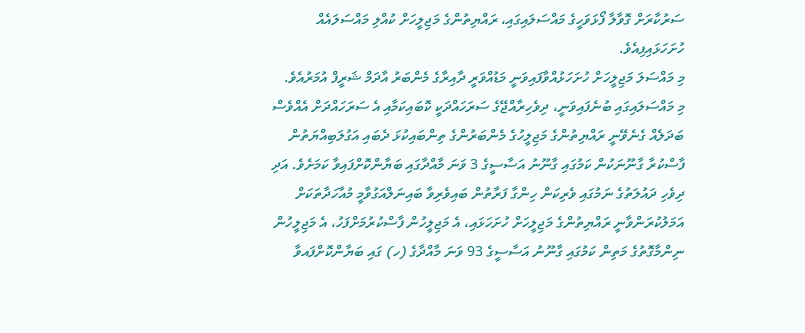ސަރުކާރަށް ގޮވާލާ ފޯޅަވަހީގެ މައްސަލައިގައި، ރައްޔިތުންގެ މަޖިލީހަށް ކުއްލި މައްސަލައެއް ހުށަހަޅައިފިއެވެ.
މި މައްސަލަ މަޖިލީހަށް ހުށަހަޅުއްވާފައިވަނީ މަޑުއްވަރީ ދާއިރާގެ މެންބަރު އާދަމް ޝަރީފް އުމަރުއެވެ.
މި މައްސަލައިގައި ބުނެފައިވަނީ، ދިވެހިރާއްޖޭގެ ސަރަހައްދަކީ ކޮބައިކަމާއި އެ ސަރަހައްދަށް އެއްވެސް ބަދަލެއް ގެނެވޭނީ ރައްޔިތުންގެ މަޖިލީހުގެ މެންބަރުންގެ ތިންބައިކުޅަ ދެބައި އަގުލަބިއްޔަތުން ފާސްކުރާ ގާނޫނަކުން ކަމުގައި ގާނޫނު އަސާސީގެ 3 ވަނަ މާއްދާގައި ބަޔާންކޮށްފައިވާ ކަމަށެވެ. އަދި ދިވެހި ދައުލަތުގެ ނަމުގައި ވެރިކަން ހިންގާ ފަރާތުން ބައިވެރިވާ ބައިނަލްއަގުވާމީ މުއާހަދާތަކަށް އަމަލުކުރަންވާނީ ރައްޔިތުންގެ މަޖިލީހަށް ހުށަހަޅައި، އެ މަޖިލީހުން ފާސްކުރުމަށްފަހު، އެ މަޖިލީހުން ނިންމާގޮތުގެ މަތިން ކަމުގައި ގާނޫނު އަސާސީގެ 93 ވަނަ މާއްދާގެ (ހ) ގައި ބަޔާންކޮށްފައވާ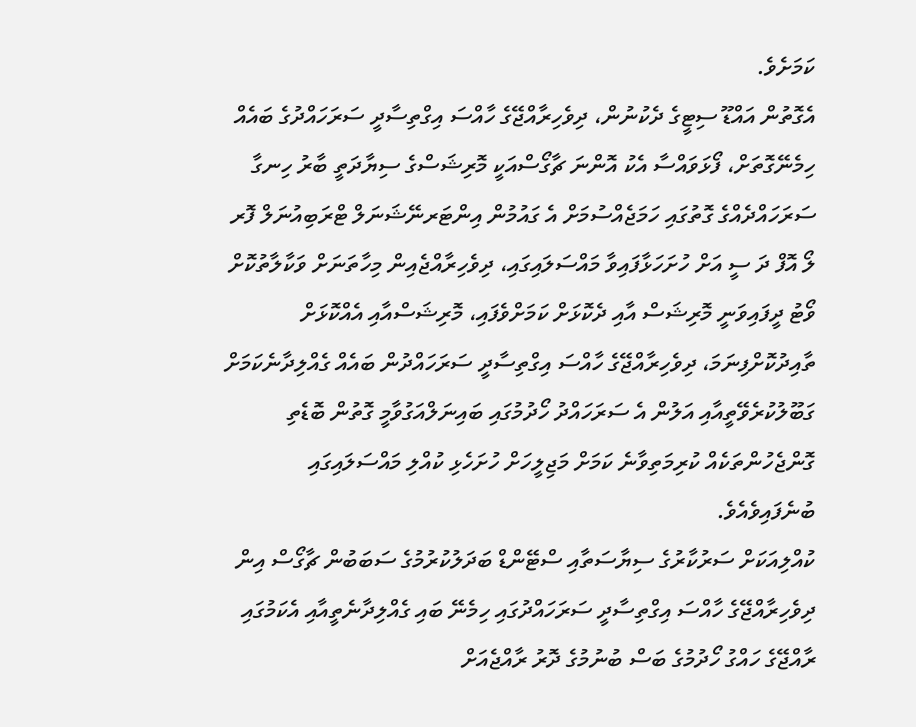ކަމަށެވެ.
އެގޮތުން އައްޑޫ ސިޓީގެ ދެކުނުން، ދިވެހިރާއްޖޭގެ ހާއްސަ އިގްތިސާދީ ސަރަހައްދުގެ ބައެއް ހިމެނޭގޮތަށް، ފޯޅަވައްސާ އެކު އޮންނަ ޗާގޯސްއަކީ މޮރިޝަސްގެ ސިޔާދަތީ ބާރު ހިނގާ ސަރަހައްދެއްގެ ގޮތުގައި ހަމަޖެއްސުމަށް އެ ގައުމުން އިންޓަރނޭޝަނަލް ޓްރަބިއުނަލް ފޮރ ލޯ އޮފް ދަ ސީ އަށް ހުށަހަޅާފައިވާ މައްސަލައިގައި، ދިވެހިރާއްޖެއިން މިހާތަނަށް ވަކާލާތުކޮށް ވޯޓު ދީފައިވަނީ މޮރިޝަސް އާއި ދެކޮޅަށް ކަމަށްވެފައި، މޮރިޝަސްއާއި އެއްކޮޅަށް ތާއިދުކޮށްފިނަމަ، ދިވެހިރާއްޖޭގެ ހާއްސަ އިގްތިސާދީ ސަރަހައްދުން ބައެއް ގެއްލިދާނެކަމަށް ގަބޫލުކުރެވޭތީއާއި އަލުން އެ ސަރަހައްދު ހޯދުމުގައި ބައިނަލްއަގުވާމީ ގޮތުން ބޮޑެތި ގޮންޖެހުންތަކެއް ކުރިމަތިވާނެ ކަމަށް މަޖިލީހަށް ހުށަހެޅި ކުއްލި މައްސަލައިގައި ބުނެފައިވެއެވެ.
ކުއްލިއަކަށް ސަރުކާރުގެ ސިޔާސަތާއި ސްޓޭންޑް ބަދަލުކުރުމުގެ ސަބަބުން ޗާގޯސް އިން ދިވެހިރާއްޖޭގެ ހާއްސަ އިގްތިސާދީ ސަރަހައްދުގައި ހިމެނޭ ބައި ގެއްލިދާނެތީއާއި އެކަމުގައި ރާއްޖޭގެ ހައްގު ހޯދުމުގެ ބަސް ބުނުމުގެ ދޮރު ރާއްޖެއަށް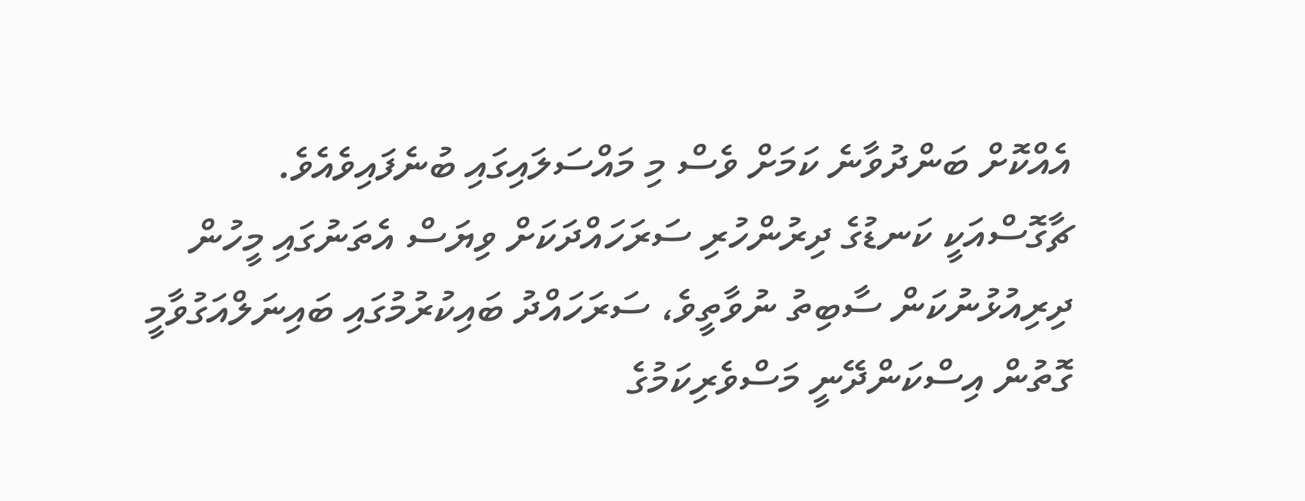އެއްކޮށް ބަންދުވާނެ ކަމަށް ވެސް މި މައްސަލައިގައި ބުނެފައިވެއެވެ.
ޗާގޮސްއަކީ ކަނޑުގެ ދިރުންހުރި ސަރަހައްދަކަށް ވިޔަސް އެތަނުގައި މީހުން ދިރިއުޅުނުކަން ސާބިތު ނުވާތީވެ، ސަރަހައްދު ބައިކުރުމުގައި ބައިނަލްއަގުވާމީ ގޮތުން އިސްކަންދޭނީ މަސްވެރިކަމުގެ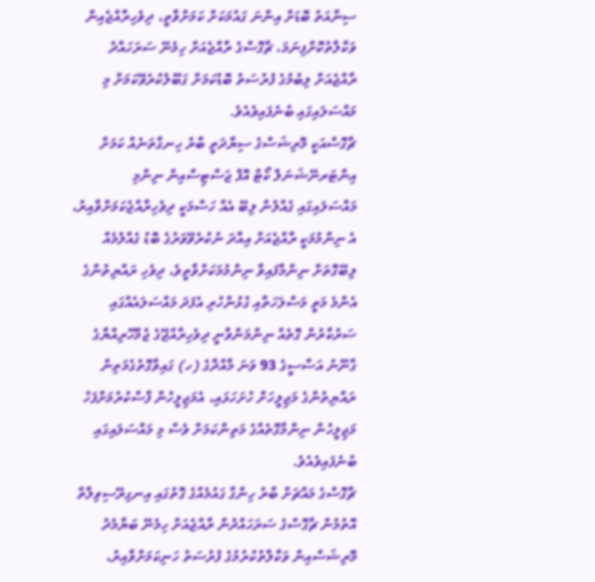ސިނާއަތު ބޮޑަށް އިންނަ ގައުމަކަށް ކަމަށްވާތީ، ދިވެހިރާއްޖެއިން ވަކާލާތުކޮށްފިނަމަ، ޗާގޮސްގެ ރާއްޖެއަށް ހިމެނޭ ސަރަހައްދު ރާއްޖެއަށް ލިބުމުގެ ފުރުސަތު ބޮޑުކަމަށް ގަބޫލުކުރެވޭކަމަށް މި މައްސަލައިގައި ބުނެފައިވެއެވެ.
ޗާގޮސްއަކީ މޮރިޝަސްގެ ސިޔާދަތީ ބާރު ހިނގާތަނެއް ކަމަށް އިންޓަރނޭޝަނަލް ކޯޓް އޮފް ޖަސްޓިސްއިން ނިންމި މައްސަލައިގައި ގެއްލުން ލިބޭ އެއް ހަސްމަކީ ދިވެހިރާއްޖެކަމަށްވާއިރު، އެ ނިންމުމަކީ ރާއްޖެއަށް އިއާދަ ނުކުރެވޭވަރުގެ ބޮޑު ގެއްލުމެއް ލިބޭގޮތަށް ނިންމާފައިވާ ނިންމުމަކަށްވާތީވެ، ދިވެހި ރައްޔިތުންގެ އެންމެ މަތީ މަސްލަހަތާއި ގުޅުންހުރި އެފަދަ މައްސަލައެއްގައި ސަރުކާރުން ގޮތެއް ނިންމަންވާނީ ދިވެހިރާއްޖޭގެ ޖުމްހޫރިއްޔާގެ ގާނޫނު އަސާސީގެ 93 ވަނަ މާއްދާގެ (ހ) ގައިވާގޮތުގެމަތިން ރައްޔިތުންގެ މަޖިލީހަށް ހުށަހަޅައި، އެމަޖިލީހުން ފާސްކުރުމަށްފަހު މަޖިލީހުން ނިންމާގޮތެއްގެ މަތިންކަމަށް ވެސް މި މައްސަލައިގައި ބުނެފައިވެއެވެ.
ޗާގޮސްގެ މައްޗަށް ބާރު ހިންގާ ގައުމެއްގެ ގޮތުގައި އިނގިރޭސިވިލާތް އޮތުމުން ޗާގޮސްގެ ސަރަހައްދުން ރާއްޖެއަށް ހިމެނޭ ބަޔާމެދު މޮރިޝަސްއިން ވަކާލާތުކުރުމުގެ ފުރުސަތު ހަނިކަމަށްވާއިރު،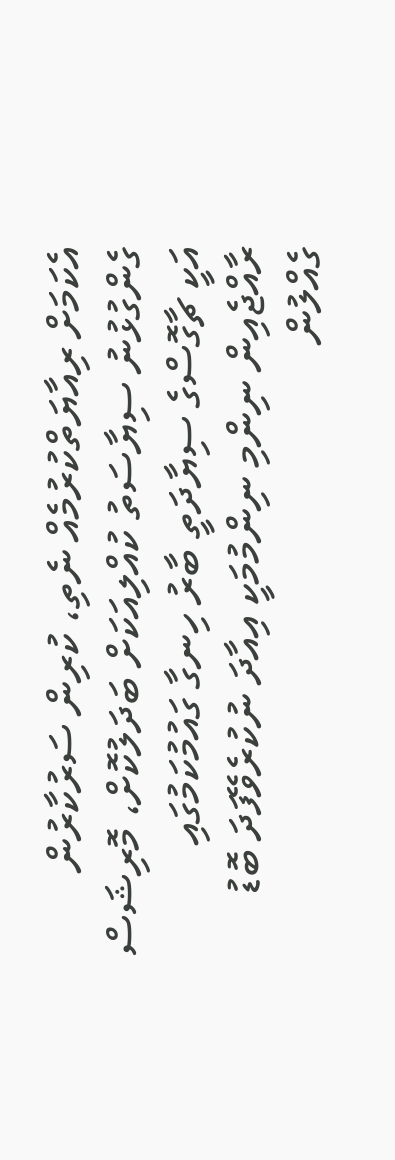އެކަމަށް ރިއާޔަތްކުރުމެއް ނެތި، ކުރިން ސަރުކާރުން ގެންގުޅުނު ސިޔާސަތު ކުއްލިއަކަށް ބަދަލުކޮށް، މޮރިޝަސް އަކީ ޗާގޮސްގެ ސިޔާދަތީ ބާރު ހިނގާ ގައުމުކަމުގައި ރާއްޖެއިން ނިންމި ނިންމުމަކީ އިއާދަ ނުކުރެވޭފަދަ ބޮޑު ގެއްލުން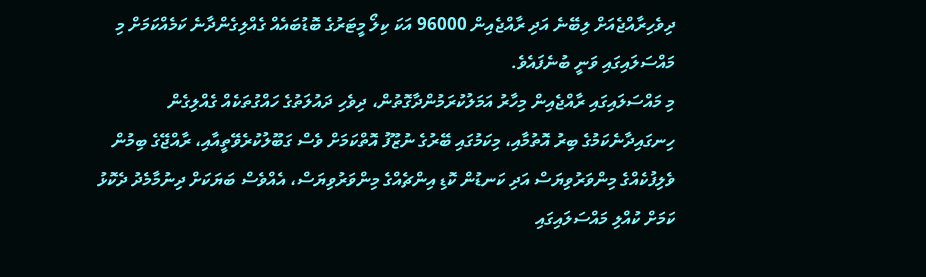ދިވެހިރާއްޖެއަށް ލިބޭނެ އަދި ރާއްޖެއިން 96000 އަކަ ކިލޯ މީޓަރުގެ ބޮޑުބައެއް ގެއްލިގެންދާނެ ކަމެއްކަމަށް މި މައްސަލައިގައި ވަނީ ބުނެފައެވެ.
މި މައްސަލައިގައި ރާއްޖެއިން މިހާރު އަމަލުކުރަމުންދާގޮތުން، ދިވެހި ދައުލަތުގެ ހައްގުތަކެއް ގެއްލިގެން ހިނގައިދާނެކަމުގެ ބިރު އޮތުމާއި، މިކަމުގައި ބޭރުގެ ނުޒޫފު އޮތްކަމަށް ވެސް ގަބޫލުކުރެވޭތީއާއި، ރާއްޖޭގެ ބިމުން ވެލިފުކެއްގެ މިންވަރުވިޔަސް އަދި ކަނޑުން ކޮޑި އިންޗެއްގެ މިންވަރުވިޔަސް، އެއްވެސް ބަޔަކަށް ދިނުމާމެދު ދެކޮޅު ކަމަށް ކުއްލި މައްސަލައިގައި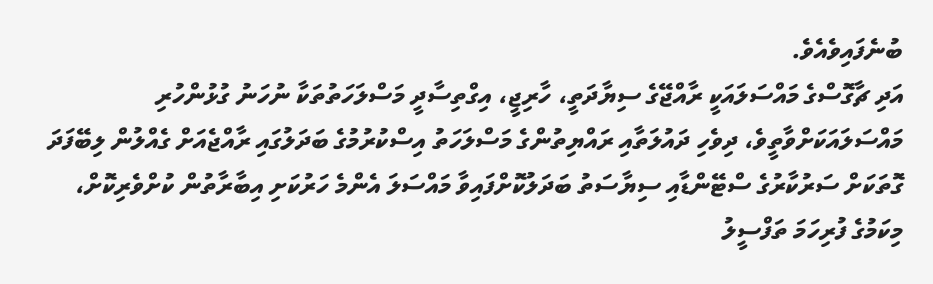ބުނެފައިވެއެވެ.
އަދި ޗާގޮސްގެ މައްސަލައަކީ ރާއްޖޭގެ ސިޔާދަތީ، ހާރިޖީ، އިގްތިސާދީ މަސްލަހަތުތަކާ ނުހަނު ގުޅުންހުރި މައްސަލައަކަށްވާތީވެ، ދިވެހި ދައުލަތާއި ރައްޔިތުންގެ މަސްލަހަތު އިސްކުރުމުގެ ބަދަލުގައި ރާއްޖެއަށް ގެއްލުން ލިބޭފަދަ ގޮތަކަށް ސަރުކާރުގެ ސްޓޭންޑާއި ސިޔާސަތު ބަދަލުކޮށްފައިވާ މައްސަލަ އެންމެ ހަރުކަށި އިބާރާތުން ކުށްވެރިކޮށް، މިކަމުގެ ފުރިހަމަ ތަފްސީލު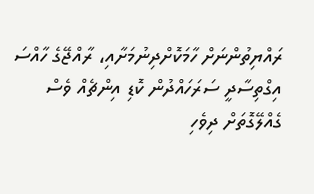ރައްޔިތުންނަށް ހާމަކޮށްދިނުމަށާއި، ރާއްޖޭގެ ހާއްސަ އިގްތިސާދީ ސަރަހައްދުން ކޮޑި އިންޗެއް ވެސް ގެއްލޭގޮތަށް ދިވެހި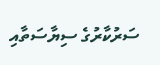ސަރުކާރުގެ ސިޔާސަތާއި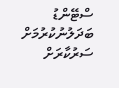ސްޓޭންޑު ބަދަލުނުކުރުމަށް ސަރުކާރަށް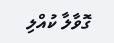ގޮވާލާ ކުއްލި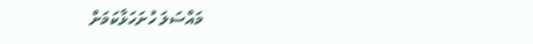މައްސަލަ ހުށަހަޅާކަމަށް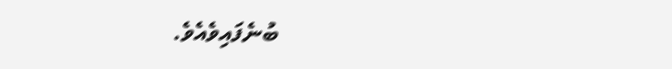ބުނެފައިވެއެވެ.